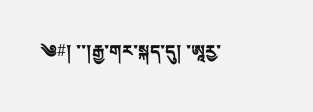༄#། ་་།རྒྱ་གར་སྐད་དུ། ་ཨཱརྱ་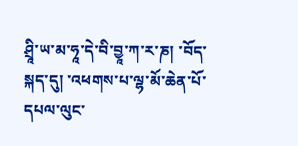ཤྲཱི་ཡ་མ་ཧཱ་དེ་བི་བྱཱ་ཀ་ར་ཎ། ་བོད་སྐད་དུ། ་འཕགས་པ་ལྷ་མོ་ཆེན་པོ་དཔལ་ལུང་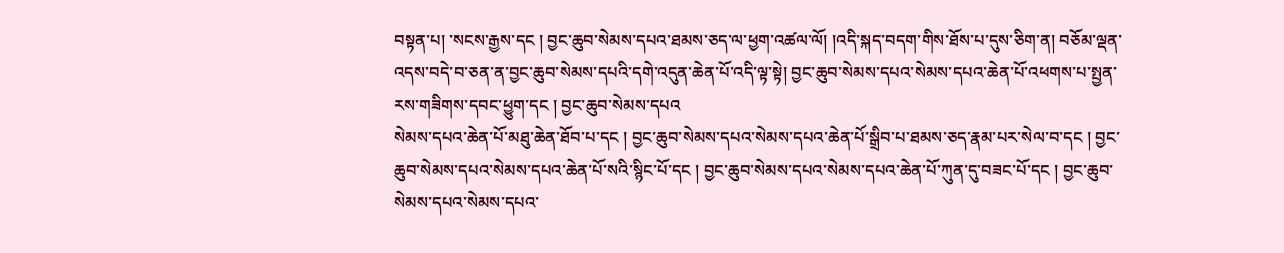བསྟན་པ། ་སངས་རྒྱས་དང ། བྱང་ཆུབ་སེམས་དཔའ་ཐམས་ཅད་ལ་ཕྱག་འཚལ་ལོ། །འདི་སྐད་བདག་གིས་ཐོས་པ་དུས་ཅིག་ན། བཅོམ་ལྡན་འདས་བདེ་བ་ཅན་ན་བྱང་ཆུབ་སེམས་དཔའི་དགེ་འདུན་ཆེན་པོ་འདི་ལྟ་སྟེ། བྱང་ཆུབ་སེམས་དཔའ་སེམས་དཔའ་ཆེན་པོ་འཕགས་པ་སྤྱན་རས་གཟིགས་དབང་ཕྱུག་དང ། བྱང་ཆུབ་སེམས་དཔའ
སེམས་དཔའ་ཆེན་པོ་མཐུ་ཆེན་ཐོབ་པ་དང ། བྱང་ཆུབ་སེམས་དཔའ་སེམས་དཔའ་ཆེན་པོ་སྒྲིབ་པ་ཐམས་ཅད་རྣམ་པར་སེལ་བ་དང ། བྱང་ཆུབ་སེམས་དཔའ་སེམས་དཔའ་ཆེན་པོ་སའི་སྙིང་པོ་དང ། བྱང་ཆུབ་སེམས་དཔའ་སེམས་དཔའ་ཆེན་པོ་ཀུན་དུ་བཟང་པོ་དང ། བྱང་ཆུབ་སེམས་དཔའ་སེམས་དཔའ་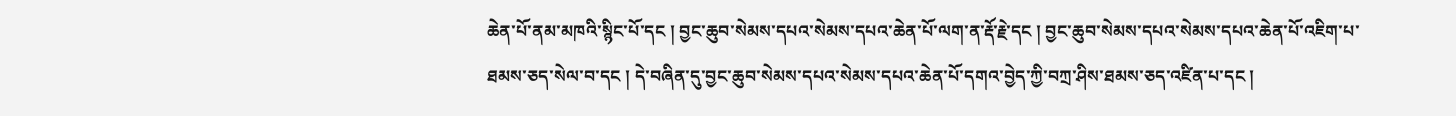ཆེན་པོ་ནམ་མཁའི་སྙིང་པོ་དང ། བྱང་ཆུབ་སེམས་དཔའ་སེམས་དཔའ་ཆེན་པོ་ལག་ན་རྡོ་རྗེ་དང ། བྱང་ཆུབ་སེམས་དཔའ་སེམས་དཔའ་ཆེན་པོ་འཇིག་པ་ཐམས་ཅད་སེལ་བ་དང ། དེ་བཞིན་དུ་བྱང་ཆུབ་སེམས་དཔའ་སེམས་དཔའ་ཆེན་པོ་དགའ་བྱེད་ཀྱི་བཀྲ་ཤིས་ཐམས་ཅད་འཛིན་པ་དང །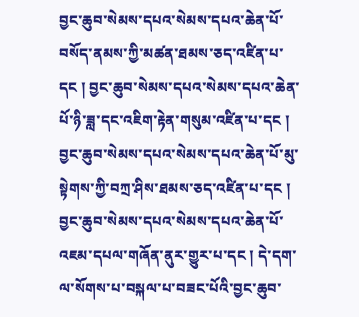བྱང་ཆུབ་སེམས་དཔའ་སེམས་དཔའ་ཆེན་པོ་བསོད་ནམས་ཀྱི་མཚན་ཐམས་ཅད་འཛིན་པ་དང ། བྱང་ཆུབ་སེམས་དཔའ་སེམས་དཔའ་ཆེན་པོ་ཉི་ཟླ་དང་འཇིག་རྟེན་གསུམ་འཛིན་པ་དང ། བྱང་ཆུབ་སེམས་དཔའ་སེམས་དཔའ་ཆེན་པོ་མུ་སྟེགས་ཀྱི་བཀྲ་ཤིས་ཐམས་ཅད་འཛིན་པ་དང ། བྱང་ཆུབ་སེམས་དཔའ་སེམས་དཔའ་ཆེན་པོ་འཇམ་དཔལ་གཞོན་ནུར་གྱུར་པ་དང ། དེ་དག་ལ་སོགས་པ་བསྐལ་པ་བཟང་པོའི་བྱང་ཆུབ་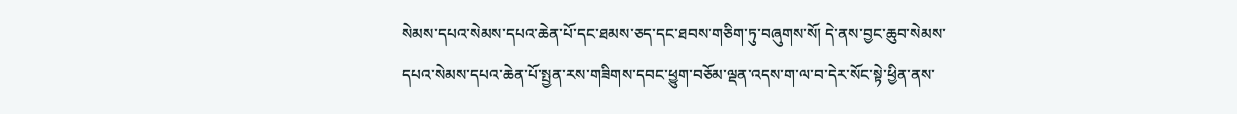སེམས་དཔའ་སེམས་དཔའ་ཆེན་པོ་དང་ཐམས་ཅད་དང་ཐབས་གཅིག་ཏུ་བཞུགས་སོ། དེ་ནས་བྱང་ཆུབ་སེམས་དཔའ་སེམས་དཔའ་ཆེན་པོ་སྤྱན་རས་གཟིགས་དབང་ཕྱུག་བཅོམ་ལྡན་འདས་ག་ལ་བ་དེར་སོང་སྟེ་ཕྱིན་ནས་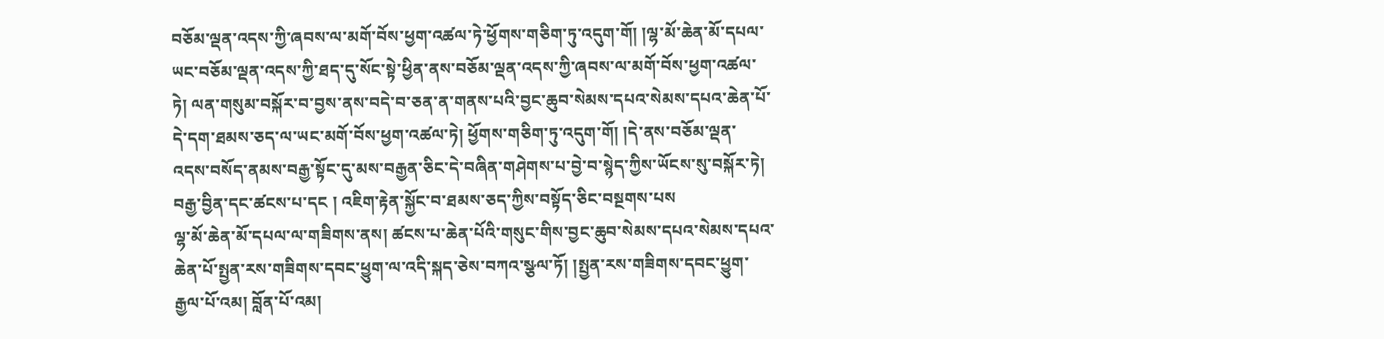བཅོམ་ལྡན་འདས་ཀྱི་ཞབས་ལ་མགོ་བོས་ཕྱག་འཚལ་ཏེ་ཕྱོགས་གཅིག་ཏུ་འདུག་གོ། །ལྷ་མོ་ཆེན་མོ་དཔལ་ཡང་བཅོམ་ལྡན་འདས་ཀྱི་ཐད་དུ་སོང་སྟེ་ཕྱིན་ནས་བཅོམ་ལྡན་འདས་ཀྱི་ཞབས་ལ་མགོ་བོས་ཕྱག་འཚལ་ཏེ། ལན་གསུམ་བསྐོར་བ་བྱས་ནས་བདེ་བ་ཅན་ན་གནས་པའི་བྱང་ཆུབ་སེམས་དཔའ་སེམས་དཔའ་ཆེན་པོ་དེ་དག་ཐམས་ཅད་ལ་ཡང་མགོ་བོས་ཕྱག་འཚལ་ཏེ། ཕྱོགས་གཅིག་ཏུ་འདུག་གོ། །དེ་ནས་བཅོམ་ལྡན་འདས་བསོད་ནམས་བརྒྱ་སྟོང་དུ་མས་བརྒྱན་ཅིང་དེ་བཞིན་གཤེགས་པ་བྱེ་བ་སྙེད་ཀྱིས་ཡོངས་སུ་བསྐོར་ཏེ། བརྒྱ་བྱིན་དང་ཚངས་པ་དང ། འཇིག་རྟེན་སྐྱོང་བ་ཐམས་ཅད་ཀྱིས་བསྟོད་ཅིང་བསྔགས་པས
ལྷ་མོ་ཆེན་མོ་དཔལ་ལ་གཟིགས་ནས། ཚངས་པ་ཆེན་པོའི་གསུང་གིས་བྱང་ཆུབ་སེམས་དཔའ་སེམས་དཔའ་ཆེན་པོ་སྤྱན་རས་གཟིགས་དབང་ཕྱུག་ལ་འདི་སྐད་ཅེས་བཀའ་སྩལ་ཏོ། །སྤྱན་རས་གཟིགས་དབང་ཕྱུག་རྒྱལ་པོ་འམ། བློན་པོ་འམ།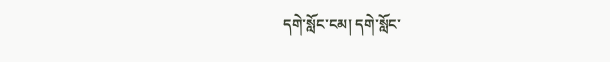དགེ་སློང་ངམ། དགེ་སློང་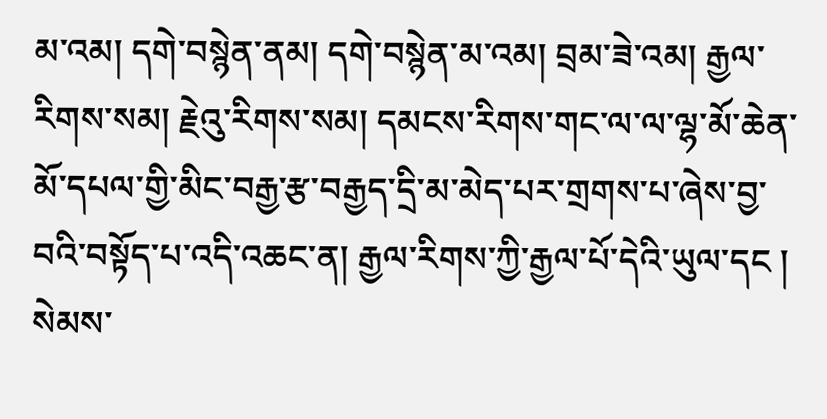མ་འམ། དགེ་བསྙེན་ནམ། དགེ་བསྙེན་མ་འམ། བྲམ་ཟེ་འམ། རྒྱལ་རིགས་སམ། རྗེའུ་རིགས་སམ། དམངས་རིགས་གང་ལ་ལ་ལྷ་མོ་ཆེན་མོ་དཔལ་གྱི་མིང་བརྒྱ་རྩ་བརྒྱད་དྲི་མ་མེད་པར་གྲགས་པ་ཞེས་བྱ་བའི་བསྟོད་པ་འདི་འཆང་ན། རྒྱལ་རིགས་ཀྱི་རྒྱལ་པོ་དེའི་ཡུལ་དང ། སེམས་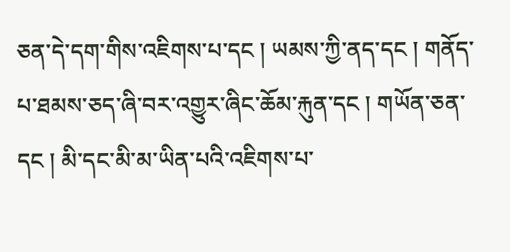ཅན་དེ་དག་གིས་འཇིགས་པ་དང ། ཡམས་ཀྱི་ནད་དང ། གནོད་པ་ཐམས་ཅད་ཞི་བར་འགྱུར་ཞིང་ཆོམ་རྐུན་དང ། གཡོན་ཅན་དང ། མི་དང་མི་མ་ཡིན་པའི་འཇིགས་པ་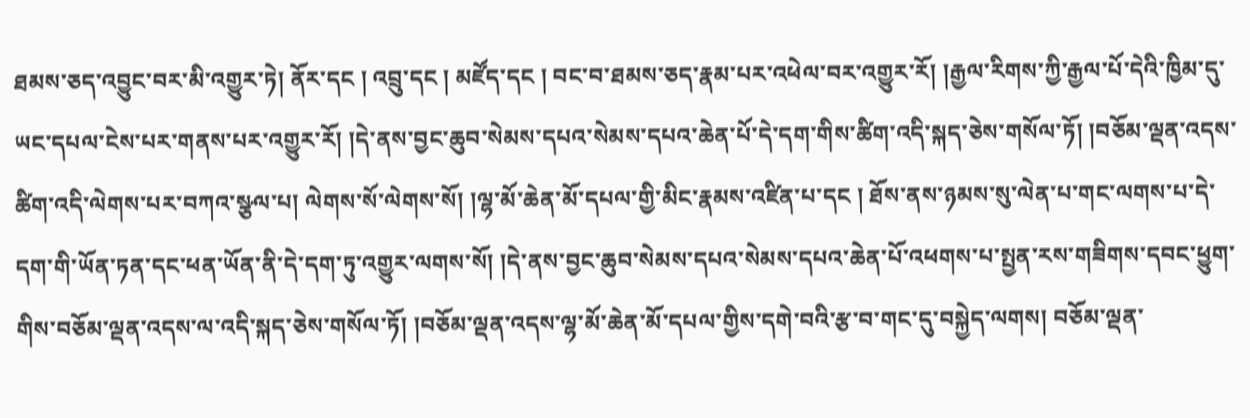ཐམས་ཅད་འབྱུང་བར་མི་འགྱུར་ཏེ། ནོར་དང ། འབྲུ་དང ། མཛོད་དང ། བང་བ་ཐམས་ཅད་རྣམ་པར་འཕེལ་བར་འགྱུར་རོ། །རྒྱལ་རིགས་ཀྱི་རྒྱལ་པོ་དེའི་ཁྱིམ་དུ་ཡང་དཔལ་ངེས་པར་གནས་པར་འགྱུར་རོ། །དེ་ནས་བྱང་ཆུབ་སེམས་དཔའ་སེམས་དཔའ་ཆེན་པོ་དེ་དག་གིས་ཚིག་འདི་སྐད་ཅེས་གསོལ་ཏོ། །བཅོམ་ལྡན་འདས་ཚིག་འདི་ལེགས་པར་བཀའ་སྩལ་པ། ལེགས་སོ་ལེགས་སོ། །ལྷ་མོ་ཆེན་མོ་དཔལ་གྱི་མིང་རྣམས་འཛིན་པ་དང ། ཐོས་ནས་ཉམས་སུ་ལེན་པ་གང་ལགས་པ་དེ་དག་གི་ཡོན་ཏན་དང་ཕན་ཡོན་ནི་དེ་དག་ཏུ་འགྱུར་ལགས་སོ། །དེ་ནས་བྱང་ཆུབ་སེམས་དཔའ་སེམས་དཔའ་ཆེན་པོ་འཕགས་པ་སྤྱན་རས་གཟིགས་དབང་ཕྱུག་གིས་བཅོམ་ལྡན་འདས་ལ་འདི་སྐད་ཅེས་གསོལ་ཏོ། །བཅོམ་ལྡན་འདས་ལྷ་མོ་ཆེན་མོ་དཔལ་གྱིས་དགེ་བའི་རྩ་བ་གང་དུ་བསྐྱེད་ལགས། བཅོམ་ལྡན་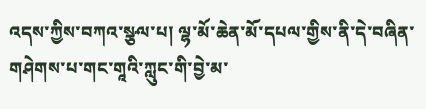འདས་ཀྱིས་བཀའ་སྩལ་པ། ལྷ་མོ་ཆེན་མོ་དཔལ་གྱིས་ནི་དེ་བཞིན་གཤེགས་པ་གང་གཱའི་ཀླུང་གི་བྱེ་མ་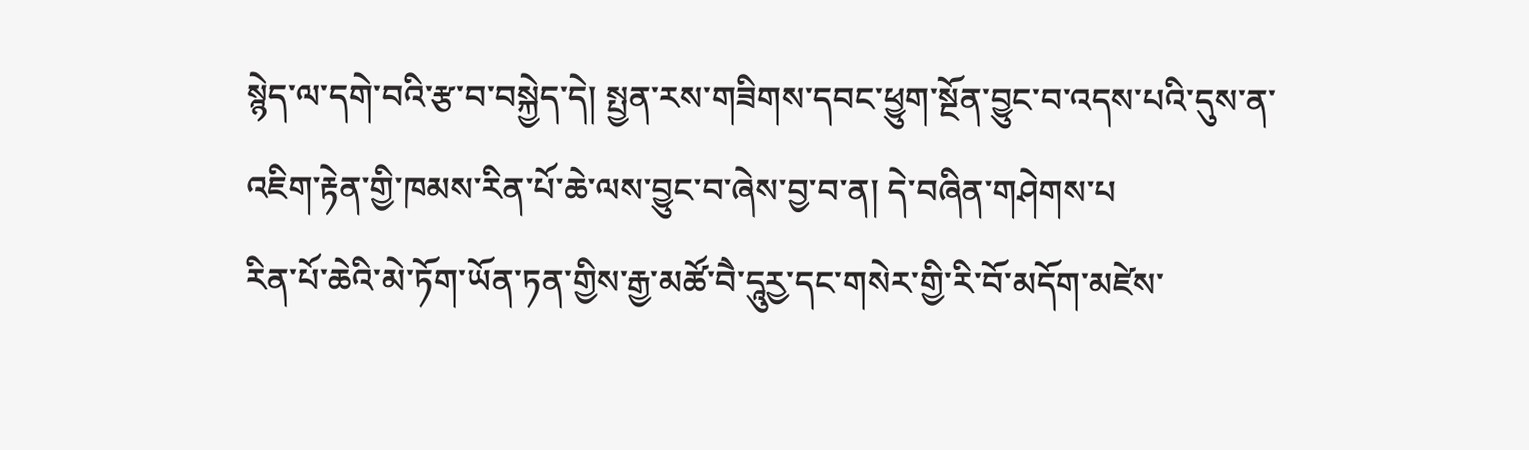སྙེད་ལ་དགེ་བའི་རྩ་བ་བསྐྱེད་དེ། སྤྱན་རས་གཟིགས་དབང་ཕྱུག་སྔོན་བྱུང་བ་འདས་པའི་དུས་ན་འཇིག་རྟེན་གྱི་ཁམས་རིན་པོ་ཆེ་ལས་བྱུང་བ་ཞེས་བྱ་བ་ན། དེ་བཞིན་གཤེགས་པ
རིན་པོ་ཆེའི་མེ་ཏོག་ཡོན་ཏན་གྱིས་རྒྱ་མཚོ་བཻ་དཱུརྱ་དང་གསེར་གྱི་རི་བོ་མདོག་མཛེས་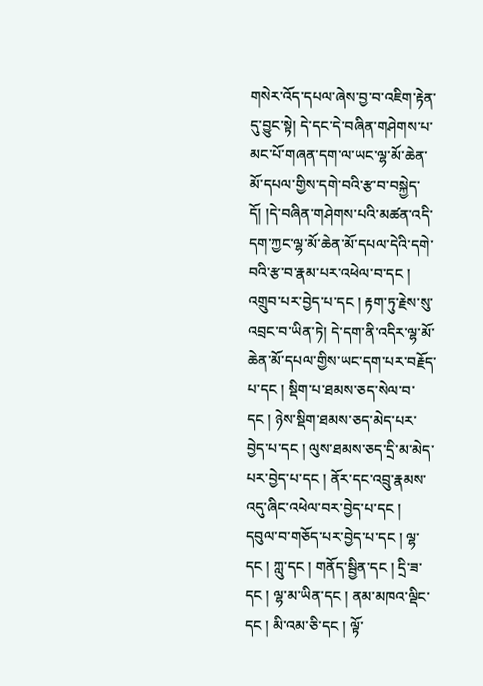གསེར་འོད་དཔལ་ཞེས་བྱ་བ་འཇིག་རྟེན་དུ་བྱུང་སྟེ། དེ་དང་དེ་བཞིན་གཤེགས་པ་མང་པོ་གཞན་དག་ལ་ཡང་ལྷ་མོ་ཆེན་མོ་དཔལ་གྱིས་དགེ་བའི་རྩ་བ་བསྐྱེད་དོ། །དེ་བཞིན་གཤེགས་པའི་མཚན་འདི་དག་ཀྱང་ལྷ་མོ་ཆེན་མོ་དཔལ་དེའི་དགེ་བའི་རྩ་བ་རྣམ་པར་འཕེལ་བ་དང ། འགྲུབ་པར་བྱེད་པ་དང ། རྟག་ཏུ་རྗེས་སུ་འབྲང་བ་ཡིན་ཏེ། དེ་དག་ནི་འདིར་ལྷ་མོ་ཆེན་མོ་དཔལ་གྱིས་ཡང་དག་པར་བརྗོད་པ་དང ། སྡིག་པ་ཐམས་ཅད་སེལ་བ་དང ། ཉེས་སྡིག་ཐམས་ཅད་མེད་པར་བྱེད་པ་དང ། ལུས་ཐམས་ཅད་དྲི་མ་མེད་པར་བྱེད་པ་དང ། ནོར་དང་འབྲུ་རྣམས་འདུ་ཞིང་འཕེལ་བར་བྱེད་པ་དང ། དབུལ་བ་གཅོད་པར་བྱེད་པ་དང ། ལྷ་དང ། ཀླུ་དང ། གནོད་སྦྱིན་དང ། དྲི་ཟ་དང ། ལྷ་མ་ཡིན་དང ། ནམ་མཁའ་ལྡིང་དང ། མི་འམ་ཅི་དང ། ལྟོ་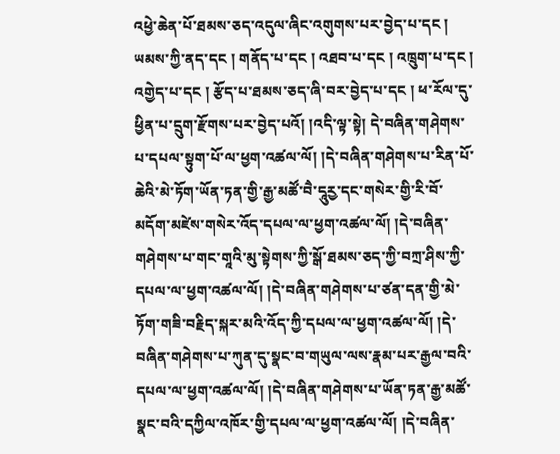འཕྱེ་ཆེན་པོ་ཐམས་ཅད་འདུལ་ཞིང་འགུགས་པར་བྱེད་པ་དང ། ཡམས་ཀྱི་ནད་དང ། གནོད་པ་དང ། འཐབ་པ་དང ། འཁྲུག་པ་དང ། འགྱེད་པ་དང ། རྩོད་པ་ཐམས་ཅད་ཞི་བར་བྱེད་པ་དང ། ཕ་རོལ་དུ་ཕྱིན་པ་དྲུག་རྫོགས་པར་བྱེད་པའོ། །འདི་ལྟ་སྟེ། དེ་བཞིན་གཤེགས་པ་དཔལ་སྟུག་པོ་ལ་ཕྱག་འཚལ་ལོ། །དེ་བཞིན་གཤེགས་པ་རིན་པོ་ཆེའི་མེ་ཏོག་ཡོན་ཏན་གྱི་རྒྱ་མཚོ་བཻ་དཱུརྱ་དང་གསེར་གྱི་རི་བོ་མདོག་མཛེས་གསེར་འོད་དཔལ་ལ་ཕྱག་འཚལ་ལོ། །དེ་བཞིན་གཤེགས་པ་གང་གཱའི་མུ་སྟེགས་ཀྱི་སྒོ་ཐམས་ཅད་ཀྱི་བཀྲ་ཤིས་ཀྱི་དཔལ་ལ་ཕྱག་འཚལ་ལོ། །དེ་བཞིན་གཤེགས་པ་ཙན་དན་གྱི་མེ་ཏོག་གཟི་བརྗིད་སྐར་མའི་འོད་ཀྱི་དཔལ་ལ་ཕྱག་འཚལ་ལོ། །དེ་བཞིན་གཤེགས་པ་ཀུན་དུ་སྣང་བ་གཡུལ་ལས་རྣམ་པར་རྒྱལ་བའི་དཔལ་ལ་ཕྱག་འཚལ་ལོ། །དེ་བཞིན་གཤེགས་པ་ཡོན་ཏན་རྒྱ་མཚོ་སྣང་བའི་དཀྱིལ་འཁོར་གྱི་དཔལ་ལ་ཕྱག་འཚལ་ལོ། །དེ་བཞིན་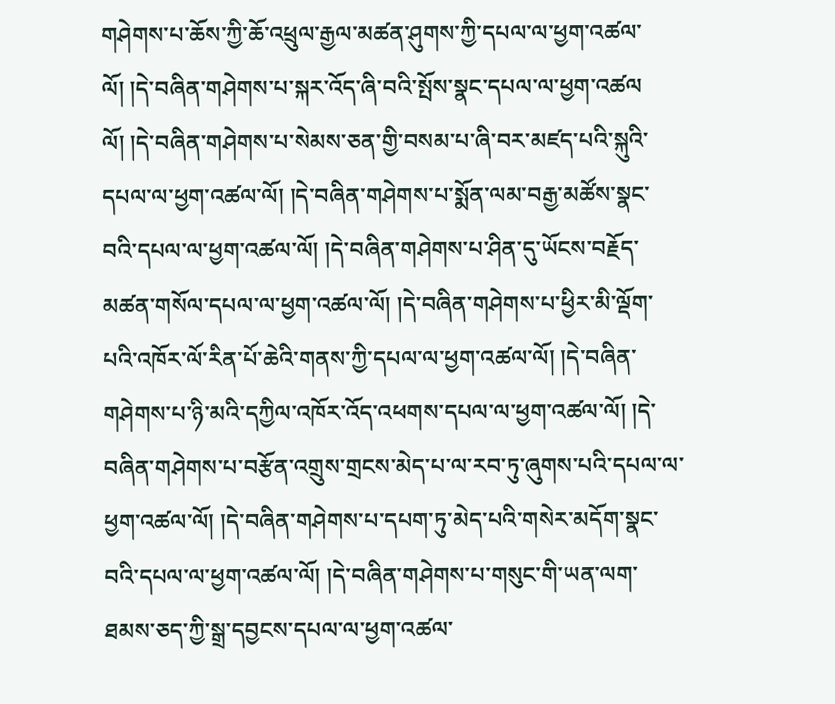གཤེགས་པ་ཆོས་ཀྱི་ཆོ་འཕྲུལ་རྒྱལ་མཚན་ཤུགས་ཀྱི་དཔལ་ལ་ཕྱག་འཚལ་ལོ། །དེ་བཞིན་གཤེགས་པ་སྐར་འོད་ཞི་བའི་སྤོས་སྣང་དཔལ་ལ་ཕྱག་འཚལ
ལོ། །དེ་བཞིན་གཤེགས་པ་སེམས་ཅན་གྱི་བསམ་པ་ཞི་བར་མཛད་པའི་སྐུའི་དཔལ་ལ་ཕྱག་འཚལ་ལོ། །དེ་བཞིན་གཤེགས་པ་སྨོན་ལམ་བརྒྱ་མཚོས་སྣང་བའི་དཔལ་ལ་ཕྱག་འཚལ་ལོ། །དེ་བཞིན་གཤེགས་པ་ཤིན་དུ་ཡོངས་བརྗོད་མཚན་གསོལ་དཔལ་ལ་ཕྱག་འཚལ་ལོ། །དེ་བཞིན་གཤེགས་པ་ཕྱིར་མི་ལྡོག་པའི་འཁོར་ལོ་རིན་པོ་ཆེའི་གནས་ཀྱི་དཔལ་ལ་ཕྱག་འཚལ་ལོ། །དེ་བཞིན་གཤེགས་པ་ཉི་མའི་དཀྱིལ་འཁོར་འོད་འཕགས་དཔལ་ལ་ཕྱག་འཚལ་ལོ། །དེ་བཞིན་གཤེགས་པ་བརྩོན་འགྲུས་གྲངས་མེད་པ་ལ་རབ་ཏུ་ཞུགས་པའི་དཔལ་ལ་ཕྱག་འཚལ་ལོ། །དེ་བཞིན་གཤེགས་པ་དཔག་ཏུ་མེད་པའི་གསེར་མདོག་སྣང་བའི་དཔལ་ལ་ཕྱག་འཚལ་ལོ། །དེ་བཞིན་གཤེགས་པ་གསུང་གི་ཡན་ལག་ཐམས་ཅད་ཀྱི་སྒྲ་དབྱངས་དཔལ་ལ་ཕྱག་འཚལ་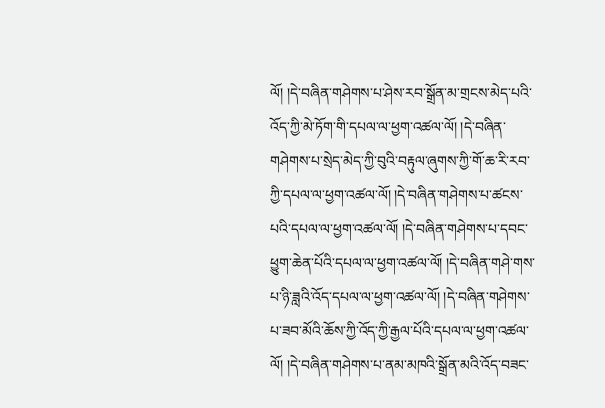ལོ། །དེ་བཞིན་གཤེགས་པ་ཤེས་རབ་སྒྲོན་མ་གྲངས་མེད་པའི་འོད་ཀྱི་མེ་ཏོག་གི་དཔལ་ལ་ཕྱག་འཚལ་ལོ། །དེ་བཞིན་གཤེགས་པ་སྲེད་མེད་ཀྱི་བུའི་བརྟུལ་ཞུགས་ཀྱི་གོ་ཆ་རི་རབ་ཀྱི་དཔལ་ལ་ཕྱག་འཚལ་ལོ། །དེ་བཞིན་གཤེགས་པ་ཚངས་པའི་དཔལ་ལ་ཕྱག་འཚལ་ལོ། །དེ་བཞིན་གཤེགས་པ་དབང་ཕྱུག་ཆེན་པོའི་དཔལ་ལ་ཕྱག་འཚལ་ལོ། །དེ་བཞིན་གཤེ་གས་པ་ཉི་ཟླའི་འོད་དཔལ་ལ་ཕྱག་འཚལ་ལོ། །དེ་བཞིན་གཤེགས་པ་ཟབ་མོའི་ཆོས་ཀྱི་འོད་ཀྱི་རྒྱལ་པོའི་དཔལ་ལ་ཕྱག་འཚལ་ལོ། །དེ་བཞིན་གཤེགས་པ་ནམ་མཁའི་སྒྲོན་མའི་འོད་བཟང་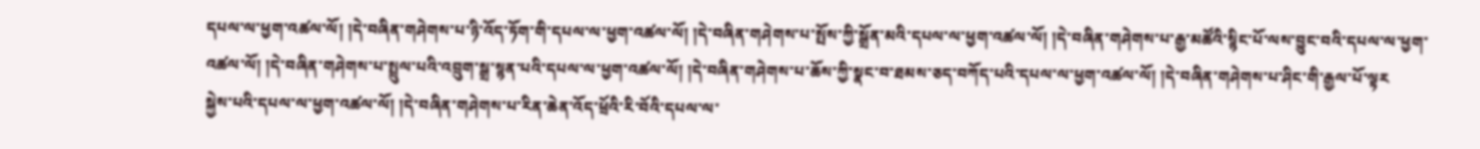དཔལ་ལ་ཕྱག་འཚལ་ལོ། །དེ་བཞིན་གཤེགས་པ་ཉི་འོད་ཏོག་གི་དཔལ་ལ་ཕྱག་འཚལ་ལོ། །དེ་བཞིན་གཤེགས་པ་སྤོས་ཀྱི་སྒྲོན་མའི་དཔལ་ལ་ཕྱག་འཚལ་ལོ། །དེ་བཞིན་གཤེགས་པ་རྒྱ་མཚོའི་སྙིང་པོ་ལས་བྱུང་བའི་དཔལ་ལ་ཕྱག་འཚལ་ལོ། །དེ་བཞིན་གཤེགས་པ་སྤྲུལ་པའི་འབྲུག་སྒྲ་སྙན་པའི་དཔལ་ལ་ཕྱག་འཚལ་ལོ། །དེ་བཞིན་གཤེགས་པ་ཆོས་ཀྱི་སྣང་བ་ཐམས་ཅད་བཀོད་པའི་དཔལ་ལ་ཕྱག་འཚལ་ལོ། །དེ་བཞིན་གཤེགས་པ་ཤིང་གི་རྒྱལ་པོ་ལྟར
སྐྱེས་པའི་དཔལ་ལ་ཕྱག་འཚལ་ལོ། །དེ་བཞིན་གཤེགས་པ་རིན་ཆེན་འོད་ཕྲོའི་རི་བོའི་དཔལ་ལ་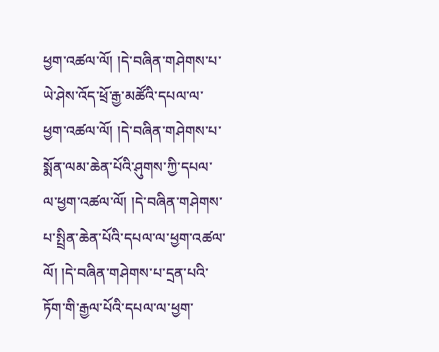ཕྱག་འཚལ་ལོ། །དེ་བཞིན་གཤེགས་པ་ཡེ་ཤེས་འོད་ཕྲོ་རྒྱ་མཚོའི་དཔལ་ལ་ཕྱག་འཚལ་ལོ། །དེ་བཞིན་གཤེགས་པ་སྨོན་ལམ་ཆེན་པོའི་ཤུགས་ཀྱི་དཔལ་ལ་ཕྱག་འཚལ་ལོ། །དེ་བཞིན་གཤེགས་པ་སྤྲིན་ཆེན་པོའི་དཔལ་ལ་ཕྱག་འཚལ་ལོ། །དེ་བཞིན་གཤེགས་པ་དྲན་པའི་ཏོག་གི་རྒྱལ་པོའི་དཔལ་ལ་ཕྱག་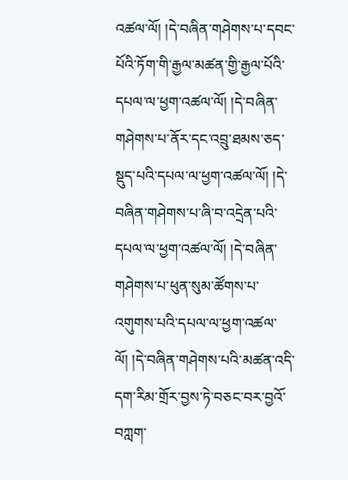འཚལ་ལོ། །དེ་བཞིན་གཤེགས་པ་དབང་པོའི་ཏོག་གི་རྒྱལ་མཚན་གྱི་རྒྱལ་པོའི་དཔལ་ལ་ཕྱག་འཚལ་ལོ། །དེ་བཞིན་གཤེགས་པ་ནོར་དང་འབྲུ་ཐམས་ཅད་སྡུད་པའི་དཔལ་ལ་ཕྱག་འཚལ་ལོ། །དེ་བཞིན་གཤེགས་པ་ཞི་བ་འདྲེན་པའི་དཔལ་ལ་ཕྱག་འཚལ་ལོ། །དེ་བཞིན་གཤེགས་པ་ཕུན་སུམ་ཚོགས་པ་འགུགས་པའི་དཔལ་ལ་ཕྱག་འཚལ་ལོ། །དེ་བཞིན་གཤེགས་པའི་མཚན་འདི་དག་རིམ་གྲོར་བྱས་ཏེ་བཅང་བར་བྱའོ་བཀླག་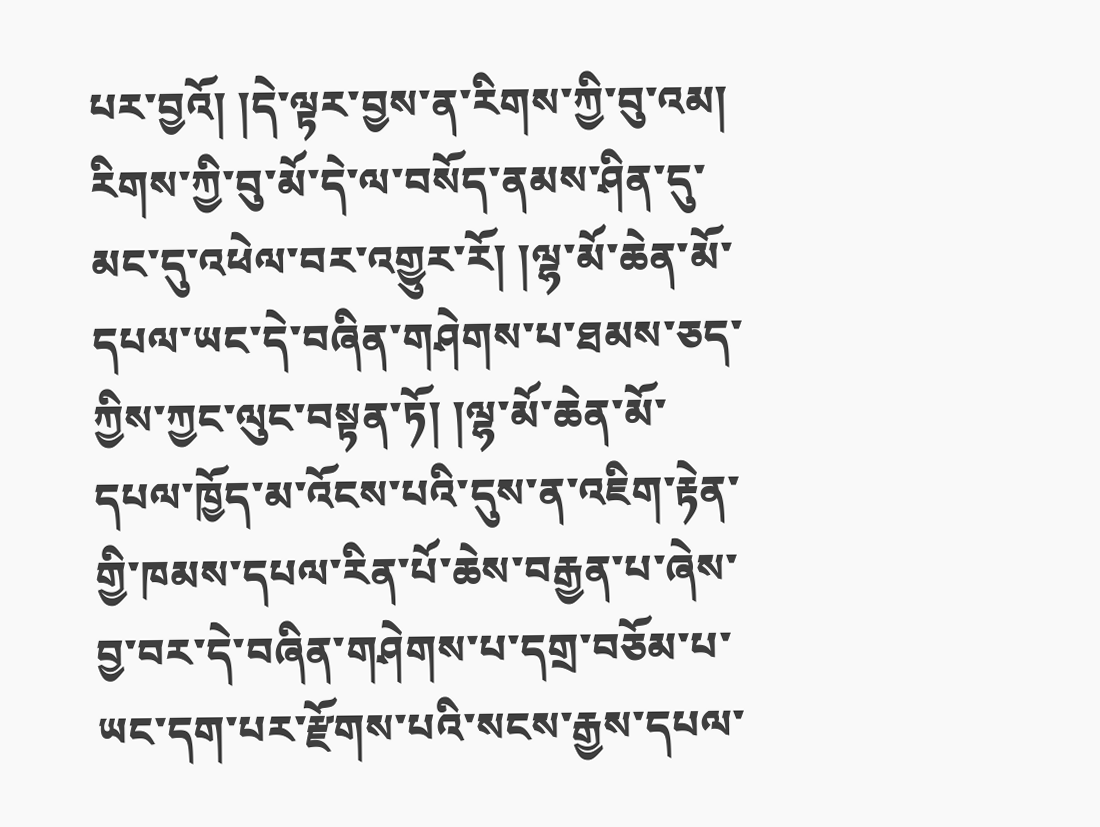པར་བྱའོ། །དེ་ལྟར་བྱས་ན་རིགས་ཀྱི་བུ་འམ། རིགས་ཀྱི་བུ་མོ་དེ་ལ་བསོད་ནམས་ཤིན་དུ་མང་དུ་འཕེལ་བར་འགྱུར་རོ། །ལྷ་མོ་ཆེན་མོ་དཔལ་ཡང་དེ་བཞིན་གཤེགས་པ་ཐམས་ཅད་ཀྱིས་ཀྱང་ལུང་བསྟན་ཏོ། །ལྷ་མོ་ཆེན་མོ་དཔལ་ཁྱོད་མ་འོངས་པའི་དུས་ན་འཇིག་རྟེན་གྱི་ཁམས་དཔལ་རིན་པོ་ཆེས་བརྒྱན་པ་ཞེས་བྱ་བར་དེ་བཞིན་གཤེགས་པ་དགྲ་བཅོམ་པ་ཡང་དག་པར་རྫོགས་པའི་སངས་རྒྱས་དཔལ་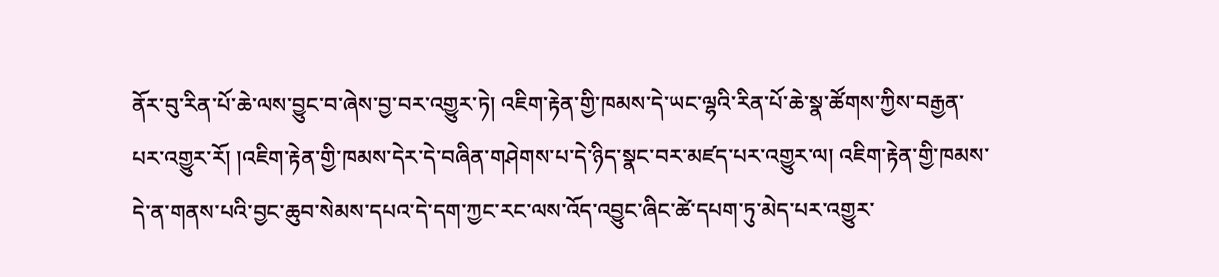ནོར་བུ་རིན་པོ་ཆེ་ལས་བྱུང་བ་ཞེས་བྱ་བར་འགྱུར་ཏེ། འཇིག་རྟེན་གྱི་ཁམས་དེ་ཡང་ལྷའི་རིན་པོ་ཆེ་སྣ་ཚོགས་ཀྱིས་བརྒྱན་པར་འགྱུར་རོ། །འཇིག་རྟེན་གྱི་ཁམས་དེར་དེ་བཞིན་གཤེགས་པ་དེ་ཉིད་སྣང་བར་མཛད་པར་འགྱུར་ལ། འཇིག་རྟེན་གྱི་ཁམས་དེ་ན་གནས་པའི་བྱང་ཆུབ་སེམས་དཔའ་དེ་དག་ཀྱང་རང་ལས་འོད་འབྱུང་ཞིང་ཚེ་དཔག་ཏུ་མེད་པར་འགྱུར་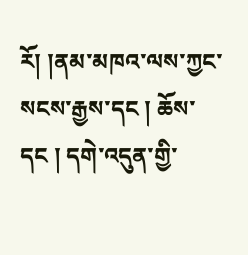རོ། །ནམ་མཁའ་ལས་ཀྱང་སངས་རྒྱས་དང ། ཆོས་དང ། དགེ་འདུན་གྱི་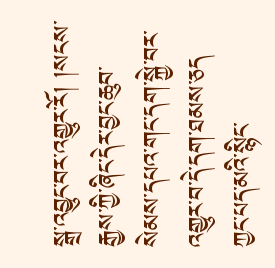སྒྲ་འབྱུང་བར་འགྱུར་རོ། །སངས་རྒྱས་ཀྱི་ཞིང་དེར་བྱང་ཆུབ་སེམས་དཔའ་གང་དག་སྐྱེ་བར་འགྱུར་བ་དེ་དག་ཐམས་ཅད
ཀྱང་པད་མའི་སྙིང་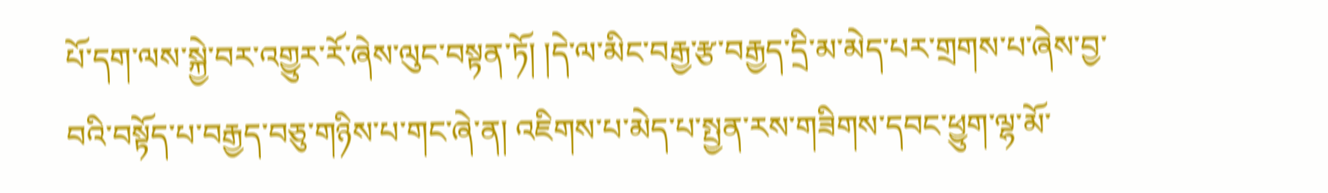པོ་དག་ལས་སྐྱེ་བར་འགྱུར་རོ་ཞེས་ལུང་བསྟན་ཏོ། །དེ་ལ་མིང་བརྒྱ་རྩ་བརྒྱད་དྲི་མ་མེད་པར་གྲགས་པ་ཞེས་བྱ་བའི་བསྟོད་པ་བརྒྱད་བཅུ་གཉིས་པ་གང་ཞེ་ན། འཇིགས་པ་མེད་པ་སྤྱན་རས་གཟིགས་དབང་ཕྱུག་ལྷ་མོ་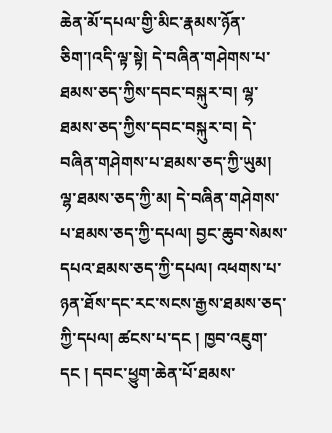ཆེན་མོ་དཔལ་གྱི་མིང་རྣམས་ཉོན་ཅིག་།འདི་ལྟ་སྟེ། དེ་བཞིན་གཤེགས་པ་ཐམས་ཅད་ཀྱིས་དབང་བསྐུར་བ། ལྷ་ཐམས་ཅད་ཀྱིས་དབང་བསྐུར་བ། དེ་བཞིན་གཤེགས་པ་ཐམས་ཅད་ཀྱི་ཡུམ། ལྷ་ཐམས་ཅད་ཀྱི་མ། དེ་བཞིན་གཤེགས་པ་ཐམས་ཅད་ཀྱི་དཔལ། བྱང་ཆུབ་སེམས་དཔའ་ཐམས་ཅད་ཀྱི་དཔལ། འཕགས་པ་ཉན་ཐོས་དང་རང་སངས་རྒྱས་ཐམས་ཅད་ཀྱི་དཔལ། ཚངས་པ་དང ། ཁྱབ་འཇུག་དང ། དབང་ཕྱུག་ཆེན་པོ་ཐམས་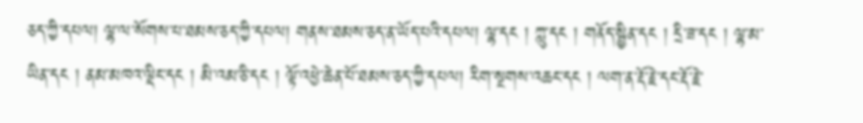ཅད་ཀྱི་དཔལ། ལྷ་ལ་སོགས་པ་ཐམས་ཅད་ཀྱི་དཔལ། གནས་ཐམས་ཅད་ན་ཡོད་པའི་དཔལ། ལྷ་དང ། ཀླུ་དང ། གནོད་སྦྱིན་དང ། དྲི་ཟ་དང ། ལྷ་མ་ཡིན་དང ། ནམ་མཁའ་ལྡིང་དང ། མི་འམ་ཅི་དང ། ལྟོ་འཕྱེ་ཆེན་པོ་ཐམས་ཅད་ཀྱི་དཔལ། རིག་སྔགས་འཆང་དང ། ལག་ན་རྡོ་རྗེ་དང་རྡོ་རྗེ་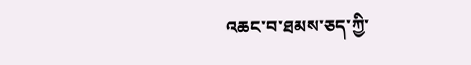འཆང་བ་ཐམས་ཅད་ཀྱི་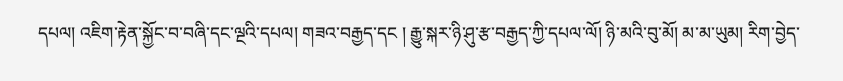དཔལ། འཇིག་རྟེན་སྐྱོང་བ་བཞི་དང་ལྔའི་དཔལ། གཟའ་བརྒྱད་དང ། རྒྱུ་སྐར་ཉི་ཤུ་རྩ་བརྒྱད་ཀྱི་དཔལ་ལོ། ཉི་མའི་བུ་མོ། མ་མ་ཡུམ། རིག་བྱེད་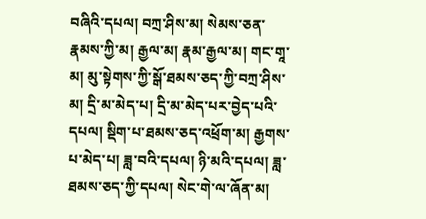བཞིའི་དཔལ། བཀྲ་ཤིས་མ། སེམས་ཅན་རྣམས་ཀྱི་མ། རྒྱལ་མ། རྣམ་རྒྱལ་མ། གང་གཱ་མ། མུ་སྟེགས་ཀྱི་སྒོ་ཐམས་ཅད་ཀྱི་བཀྲ་ཤིས་མ། དྲི་མ་མེད་པ། དྲི་མ་མེད་པར་བྱེད་པའི་དཔལ། སྡིག་པ་ཐམས་ཅད་འཕྲོག་མ། རྒྱགས་པ་མེད་པ། ཟླ་བའི་དཔལ། ཉི་མའི་དཔལ། ཟླ་ཐམས་ཅད་ཀྱི་དཔལ། སེང་གེ་ལ་ཞོན་མ།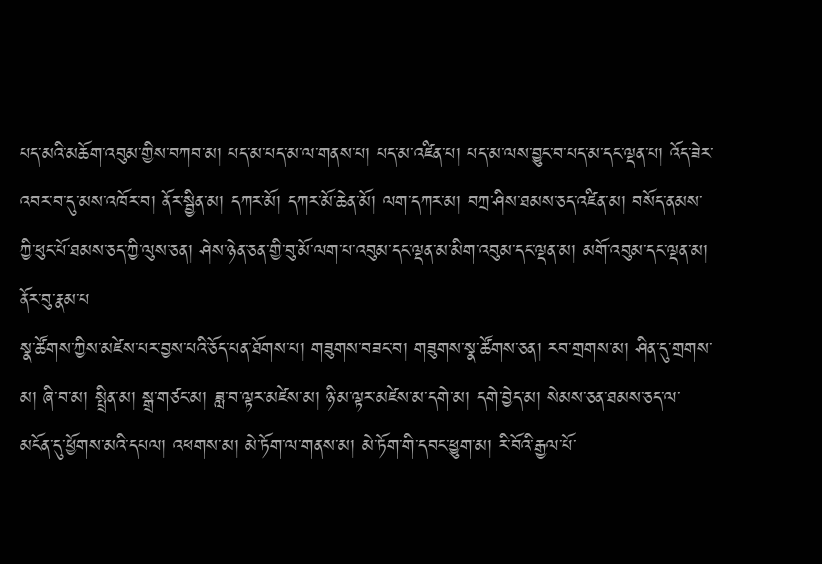པད་མའི་མཆོག་འབུམ་གྱིས་བཀབ་མ། པད་མ་པད་མ་ལ་གནས་པ། པད་མ་འཛིན་པ། པད་མ་ལས་བྱུང་བ་པད་མ་དང་ལྡན་པ། འོད་ཟེར་འབར་བ་དུ་མས་འཁོར་བ། ནོར་སྦྱིན་མ། དཀར་མོ། དཀར་མོ་ཆེན་མོ། ལག་དཀར་མ། བཀྲ་ཤིས་ཐམས་ཅད་འཛིན་མ། བསོད་ནམས་ཀྱི་ཕུང་པོ་ཐམས་ཅད་ཀྱི་ལུས་ཅན། ཤེས་ཉེན་ཅན་གྱི་བུ་མོ་ལག་པ་འབུམ་དང་ལྡན་མ་མིག་འབུམ་དང་ལྡན་མ། མགོ་འབུམ་དང་ལྡན་མ། ནོར་བུ་རྣམ་པ
སྣ་ཚོགས་ཀྱིས་མཛེས་པར་བྱས་པའི་ཅོད་པན་ཐོགས་པ། གཟུགས་བཟང་བ། གཟུགས་སྣ་ཚོགས་ཅན། རབ་གྲགས་མ། ཤིན་དུ་གྲགས་མ། ཞི་བ་མ། སྤྲིན་མ། སྒྲ་གཙང་མ། ཟླ་བ་ལྟར་མཛེས་མ། ཉི་མ་ལྟར་མཛེས་མ་དགེ་མ། དགེ་བྱེད་མ། སེམས་ཅན་ཐམས་ཅད་ལ་མངོན་དུ་ཕྱོགས་མའི་དཔལ། འཕགས་མ། མེ་ཏོག་ལ་གནས་མ། མེ་ཏོག་གི་དབང་ཕྱུག་མ། རི་བོའི་རྒྱལ་པོ་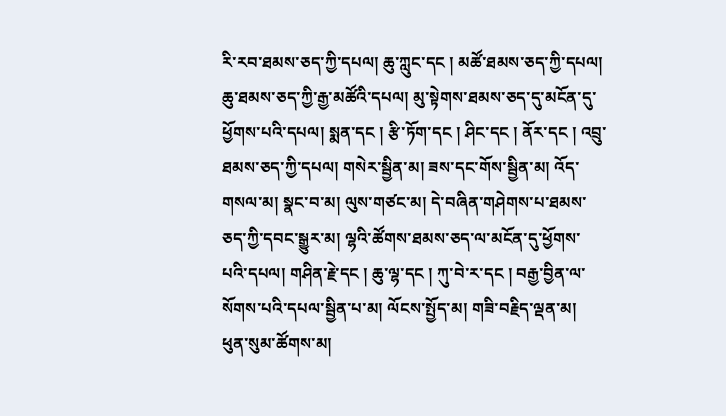རི་རབ་ཐམས་ཅད་ཀྱི་དཔལ། ཆུ་ཀླུང་དང ། མཚོ་ཐམས་ཅད་ཀྱི་དཔལ། ཆུ་ཐམས་ཅད་ཀྱི་རྒྱ་མཚོའི་དཔལ། མུ་སྟེགས་ཐམས་ཅད་དུ་མངོན་དུ་ཕྱོགས་པའི་དཔལ། སྨན་དང ། རྩི་ཏོག་དང ། ཤིང་དང ། ནོར་དང ། འབྲུ་ཐམས་ཅད་ཀྱི་དཔལ། གསེར་སྦྱིན་མ། ཟས་དང་གོས་སྦྱིན་མ། འོད་གསལ་མ། སྣང་བ་མ། ལུས་གཙང་མ། དེ་བཞིན་གཤེགས་པ་ཐམས་ཅད་ཀྱི་དབང་སྒྱུར་མ། ལྷའི་ཚོགས་ཐམས་ཅད་ལ་མངོན་དུ་ཕྱོགས་པའི་དཔལ། གཤིན་རྗེ་དང ། ཆུ་ལྷ་དང ། ཀུ་བེ་ར་དང ། བརྒྱ་བྱིན་ལ་སོགས་པའི་དཔལ་སྦྱིན་པ་མ། ལོངས་སྤྱོད་མ། གཟི་བརྗིད་ལྡན་མ། ཕུན་སུམ་ཚོགས་མ།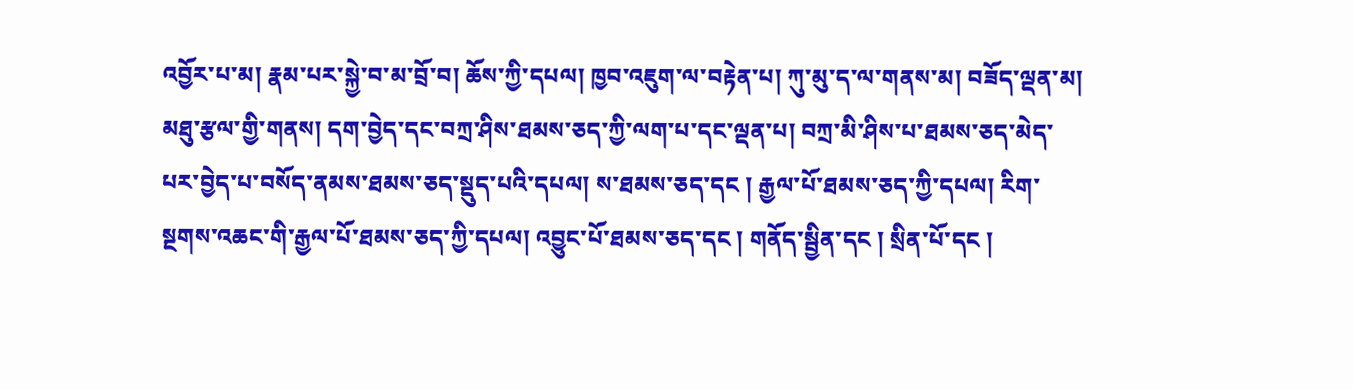འབྱོར་པ་མ། རྣམ་པར་སྐྱེ་བ་མ་བྲོ་བ། ཆོས་ཀྱི་དཔལ། ཁྱབ་འཇུག་ལ་བརྟེན་པ། ཀུ་མུ་ད་ལ་གནས་མ། བཟོད་ལྡན་མ། མཐུ་རྩལ་གྱི་གནས། དག་བྱེད་དང་བཀྲ་ཤིས་ཐམས་ཅད་ཀྱི་ལག་པ་དང་ལྡན་པ། བཀྲ་མི་ཤིས་པ་ཐམས་ཅད་མེད་པར་བྱེད་པ་བསོད་ནམས་ཐམས་ཅད་སྡུད་པའི་དཔལ། ས་ཐམས་ཅད་དང ། རྒྱལ་པོ་ཐམས་ཅད་ཀྱི་དཔལ། རིག་སྔགས་འཆང་གི་རྒྱལ་པོ་ཐམས་ཅད་ཀྱི་དཔལ། འབྱུང་པོ་ཐམས་ཅད་དང ། གནོད་སྦྱིན་དང ། སྲིན་པོ་དང །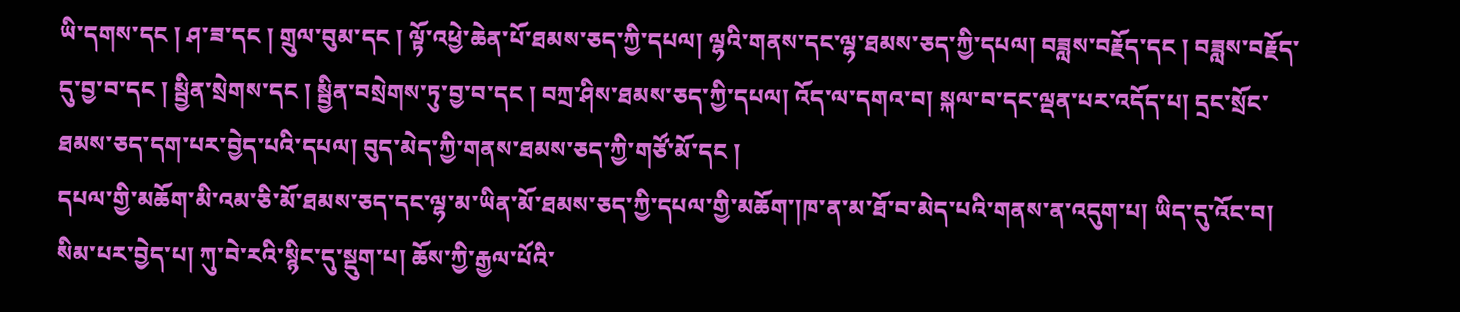ཡི་དགས་དང ། ཤ་ཟ་དང ། གྲུལ་བུམ་དང ། ལྟོ་འཕྱེ་ཆེན་པོ་ཐམས་ཅད་ཀྱི་དཔལ། ལྷའི་གནས་དང་ལྷ་ཐམས་ཅད་ཀྱི་དཔལ། བཟླས་བརྗོད་དང ། བཟླས་བརྗོད་དུ་བྱ་བ་དང ། སྦྱིན་སྲེགས་དང ། སྦྱིན་བསྲེགས་ཏུ་བྱ་བ་དང ། བཀྲ་ཤིས་ཐམས་ཅད་ཀྱི་དཔལ། འོད་ལ་དགའ་བ། སྐལ་བ་དང་ལྡན་པར་འདོད་པ། དྲང་སྲོང་ཐམས་ཅད་དག་པར་བྱེད་པའི་དཔལ། བུད་མེད་ཀྱི་གནས་ཐམས་ཅད་ཀྱི་གཙོ་མོ་དང །
དཔལ་གྱི་མཆོག་མི་འམ་ཅི་མོ་ཐམས་ཅད་དང་ལྷ་མ་ཡིན་མོ་ཐམས་ཅད་ཀྱི་དཔལ་གྱི་མཆོག་།ཁ་ན་མ་ཐོ་བ་མེད་པའི་གནས་ན་འདུག་པ། ཡིད་དུ་འོང་བ། སིམ་པར་བྱེད་པ། ཀུ་བེ་རའི་སྙིང་དུ་སྡུག་པ། ཆོས་ཀྱི་རྒྱལ་པོའི་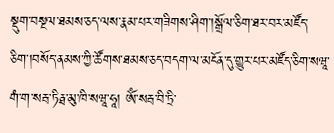སྡུག་བསྔལ་ཐམས་ཅད་ལས་རྣམ་པར་གཟིགས་ཤིག་།སྒྲོལ་ཅིག་ཐར་བར་མཛོད་ཅིག་།བསོད་ནམས་ཀྱི་ཚོགས་ཐམས་ཅད་བདག་ལ་མངོན་དུ་གྱུར་པར་མཛོད་ཅིག་སཝཱ་གཾ་ག་སརྦ་ཏིརྠ་མུ་ཁི་སཝཱ་ཧཱ། ཨོཾ་སརྦ་བི་ཏྲི་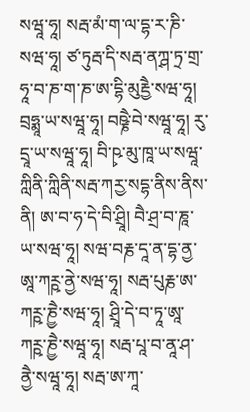སཝཱ་ཧཱ། སརྦ་མཾ་ག་ལ་དྷ་ར་ཎི་སཝ་ཧཱ། ཙ་ཏུརྦ་དི་སརྦ་ནཀྴ་ཏྲ་གྲ་ཧཱ་བ་ཎ་ག་ཎ་ཨ་དྷི་མུརྡྱཻ་སཝ་ཧཱ། བྲཧྨཱ་ཡ་སཝཱ་ཧཱ། བཥྞཻ་བེ་སཝཱ་ཧཱ། རུ་དྲཱ་ཡ་སཝཱ་ཧཱ། བི་ཥྭ་མུ་ཁཱ་ཡ་སཝཱ་ཀླིནི་ཀླིནི་སརྦ་ཀརྱ་སདྷ་ནིས་ནིས་ནི། ཨ་བ་ཧ་དེ་བི་ཤྲཱི། བཻ་ཤྲ་བ་ཎཱ་ཡ་སཝ་ཧཱ། སཝ་བརྞ་དཱ་ན་དྷ་ནྱ་ཨཱ་ཀཪྵ་ནྱེ་སཝ་ཧཱ། སརྦ་པུརྞ་ཨ་ཀཪྵ་ཎྱཻ་སཝ་ཧཱ། ཤྲཱི་དེ་བ་ཏཱ་ཨཱ་ཀཪྵ་ཎྱཻ་སཝཱ་ཧཱ། སརྦ་པཱ་བ་ནཱ་ཤ་ནྱཻ་སཝཱ་ཧཱ། སརྦ་ཨ་ཀཱ་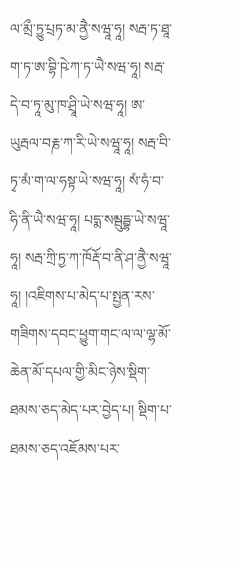ལ་མྲྀ་ཏྱུ་པྲཏ་མ་ནྱཻ་སཝཱ་ཧཱ། སརྦ་ཏ་ཐཱ་ག་ཏ་ཨ་བྷི་ཥེ་ཀ་ཏ་ཡཻ་སཝ་ཧཱ། སརྦ་དེ་བ་ཏཱ་མུ་ཁ་ཤྲཱི་ཡེ་སཝ་ཧཱ། ཨ་ཡུརྦལ་བརྞ་ཀ་རི་ཡེ་སཝཱ་ཧཱ། སརྦ་བི་ཏྭ་མཾ་ག་ལ་ཧསྟ་ཡེ་སཝ་ཧཱ། སཾ་ཧཾ་བ་ཧི་ནི་ཡཻ་སཝ་ཧཱ། པདྨ་སམྦུདྦྷ་ཡེ་སཝཱ་ཧཱ། སརྦ་ཀྲི་ཏྱ་ཀ་ཁོརྡོ་བ་ནི་ཤ་ནྱཻ་སཝཱ་ཧཱ། །འཇིགས་པ་མེད་པ་སྤྱན་རས་གཟིགས་དབང་ཕྱུག་གང་ལ་ལ་ལྷ་མོ་ཆེན་མོ་དཔལ་གྱི་མིང་ཉེས་སྡིག་ཐམས་ཅད་མེད་པར་བྱེད་པ། སྡིག་པ་ཐམས་ཅད་འཇོམས་པར་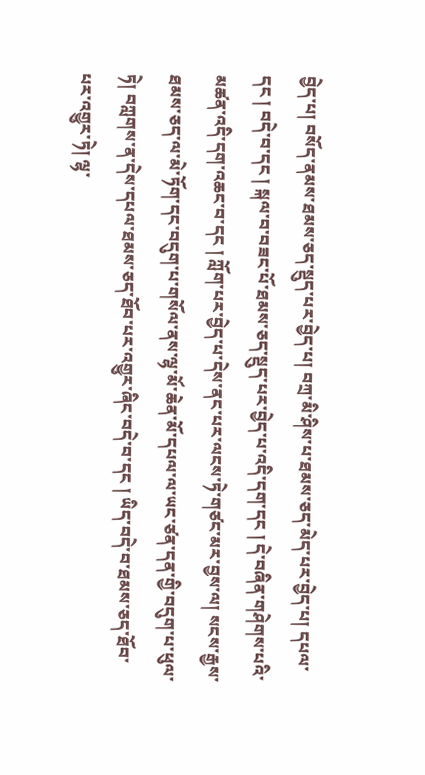བྱེད་པ། བསོད་ནམས་ཐམས་ཅད་སྡུད་པར་བྱེད་པ། བཀྲ་མི་ཤིས་པ་ཐམས་ཅད་མེད་པར་བྱེད་པ། དཔལ་དང ། བདེ་བ་དང ། སྐལ་བ་བཟང་པོ་ཐམས་ཅད་སྡུད་པར་བྱེད་པ་འདི་དག་དང ། དེ་བཞིན་གཤེགས་པའི་མཚན་འདི་དག་འཆང་བ་དང ། ཀློག་པར་བྱེད་པ་དེས་ནང་པར་ལངས་ཏེ་གཙང་མར་བྱས་ལ། སངས་རྒྱས་ཐམས་ཅད་ལ་མེ་ཏོག་དང་བདུག་པ་གསོལ་ནས་ལྷ་མོ་ཆེན་མོ་དཔལ་ལ་ཡང་ཙན་དན་གྱི་བདུག་པ་ཕུལ་ཏེ། བཀླགས་ན་དེས་དཔལ་ཐམས་ཅད་ཐོབ་པར་འགྱུར་ཞིང་བདེ་བ་དང ། ཡིད་བདེ་བ་ཐམས་ཅད་ཐོབ་པར་འགྱུར་ཏེ། ལྷ་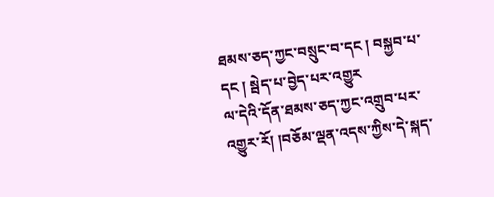ཐམས་ཅད་ཀྱང་བསྲུང་བ་དང ། བསྐྱབ་པ་དང ། སྦེད་པ་བྱེད་པར་འགྱུར
ལ་དེའི་དོན་ཐམས་ཅད་ཀྱང་འགྲུབ་པར་འགྱུར་རོ། །བཅོམ་ལྡན་འདས་ཀྱིས་དེ་སྐད་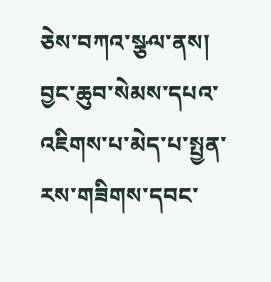ཅེས་བཀའ་སྩལ་ནས། བྱང་ཆུབ་སེམས་དཔའ་འཇིགས་པ་མེད་པ་སྤྱན་རས་གཟིགས་དབང་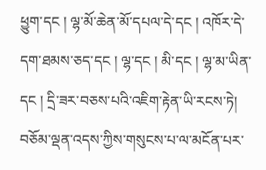ཕྱུག་དང ། ལྷ་མོ་ཆེན་མོ་དཔལ་དེ་དང ། འཁོར་དེ་དག་ཐམས་ཅད་དང ། ལྷ་དང ། མི་དང ། ལྷ་མ་ཡིན་དང ། དྲི་ཟར་བཅས་པའི་འཇིག་རྟེན་ཡི་རངས་ཏེ། བཅོམ་ལྡན་འདས་ཀྱིས་གསུངས་པ་ལ་མངོན་པར་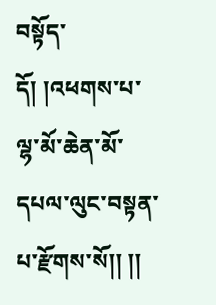བསྟོད་དོ། །འཕགས་པ་ལྷ་མོ་ཆེན་མོ་དཔལ་ལུང་བསྟན་པ་རྫོགས་སོ།། །།